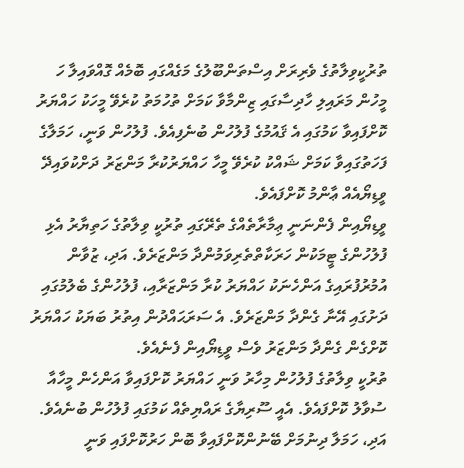ތުރުކީވިލާތުގެ ވެރިރަށް އިސްތަންބޫލުގެ މަގެއްގައި ބޮމެއް ގޮއްވައިލާ ހަ މީހުން މަރައިލި ހާދިސާގައި ޒިންމާވާ ކަމަށް ތުހުމަތު ކުރެވޭ މީހަކު ހައްޔަރު ކޮށްފައިވާ ކަމުގައި އެ ޤައުމުގެ ފުލުހުން ބުނެފިއެވެ. ފުލުހުން ވަނީ، ހަމަލާގެ ފަހަތުގައިވާ ކަމަށް ޝައްކު ކުރެވޭ މީހާ ހައްޔަރުކުރާ މަންޒަރު ދަށްކުވައިދޭ ވީޑިޔޯއެއް ޢާންމު ކޮށްފައެވެ.
ވީޑިޔޯއިން ފެންނަނީ ޢިމާރާތެއްގެ ތެރޭގައި ތުރުކީ ވިލާތުގެ ހަތިޔާރު އެޅި ފުލުހުންގެ ޓީމަކުން ހަރަކާތްތެރިވަމުންދާ މަންޒަރެވެ. އަދި، ޒުވާން އުމުރުފުރައިގެ އަންހެނަކު ހައްޔަރު ކުރާ މަންޒަރާއި، ފުލުހުންގެ ބެލުމުގައި ދަށުގައި އޭނާ ގެންދާ މަންޒަރެވެ. އެ ސަރަޙައްދުން އިތުރު ބަޔަކު ހައްޔަރު ކޮށްގެން ގެންދާ މަންޒަރު ވެސް ވީޑިޔޯއިން ފެނެއެވެ.
ތުރުކީ ވިލާތުގެ ފުލުހުން މިހާރު ވަނީ ހައްޔަރު ކޮށްފައިވާ އަންހެން މީހާއާ ސުވާލު ކޮށްފައެވެ. އެއީ ސޫރިޔާގެ ރައްޔިތެއް ކަމުގައި ފުލުހުން ބުނެއެވެ. އަދި، ހަމަލާ ދިނުމަށް ބޭނުންކޮށްފައިވާ ބޮން ހަރުކޮށްފައި ވަނީ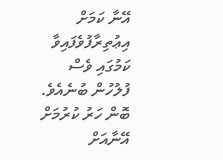އޭނާ ކަމަށް އިޢުތިރާފުވެފައިވާ ކަމުގައި ވެސް ފުލުހުން ބުނެއެވެ. ބޮން ހަރު ކުރުމަށް އޭނާއަށް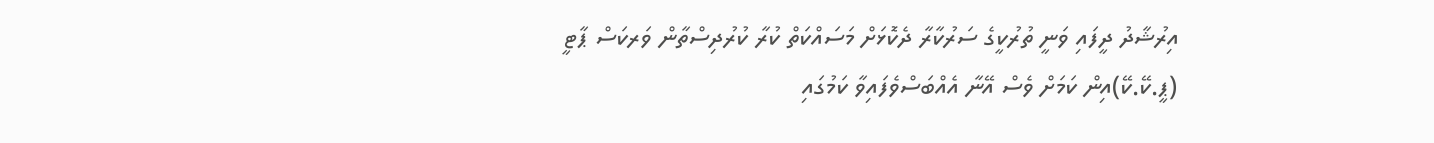އިރުޝާދު ދީފައި ވަނީ ތުރުކީގެ ސަރުކާރާ ދެކޮޅަށް މަސައްކަތް ކުރާ ކުރުދިސްތާން ވަރކަސް ޕާޓީ (ޕީ.ކޭ.ކޭ)އިން ކަމަށް ވެސް އޭނާ އެއްބަސްވެފައިވާ ކަމުގައި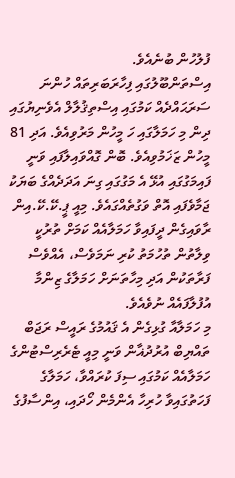ފުލުހުން ބުނެއެވެ.
އިސްތަންބޫލުގައި ފިހާރަބަރިތައް ހުންނަ ސަރަޙައްދެއް ކަމުގައި އިސްތިޤުލާލް އެވެނިޔުގައި ދިން މި ހަމަލާގައި ހަ މީހުން މަރުވިއެވެ. އަދި 81 މީހުން ޒަޚަމުވިއެވެ. ބޮން ގޮއްވައިލާފައި ވަނީ ފައިމަގުގައި އުޅޭ އެ މަގުގައި ގިނަ އަދަދެއްގެ ބަޔަކު ޖަމާވެފައި އޮތް ވަގުތެއްގައެވެ. މިއީ ޕީ.ކޭ.ކޭ.އިން ރާވައިގެން ދީފައިވާ ހަމަލާއެއް ކަމަށް ތުރުކީ ވިލާތުން ތުހުމަތު ކުރި ނަމަވެސް، އެއްވެސް ފަރާތަކުން އަދި މިހާތަނަށް ހަމަލާގެ ޒިންމާ އުފުލާފައެއް ނުވެއެވެ.
މި ހަމަލާއާ ގުޅިގެން އެ ޤައުމުގެ ރައީސް ރަޖަބް ތައްޔިބް އުރުދުޣާން ވަނީ މިއީ ޓެރެރިސްޓުންގެ ހަމަލާއެއް ކަމުގައި ސިފަ ކުރައްވާ، ހަމަލާގެ ފަހަތުގައިވާ ހުރިހާ އެންމެން ހޯދައި، އިންސާފުގެ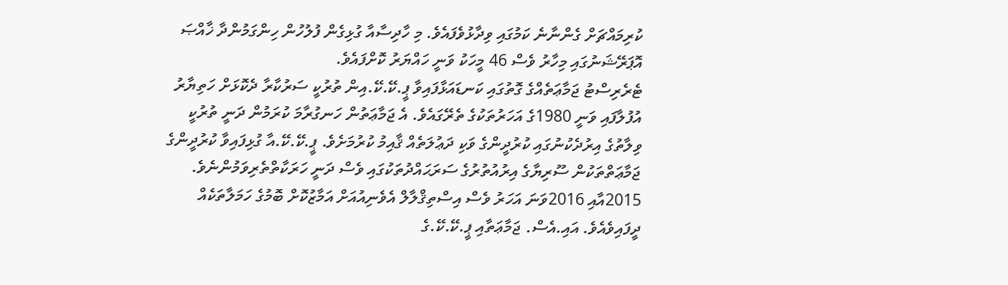ކުރިމައްޗަށް ގެންނާނެ ކަމުގައި ވިދާޅުވެފައެވެ. މި ހާދިސާއާ ގުޅިގެން ފުލުހުން ހިންގަމުންދާ ޚާއްޞަ އޮޕަރޭޝަނުގައި މިހާރު ވެސް 46 މީހަކު ވަނީ ހައްޔަރު ކޮށްފައެވެ.
ޓެރެރިސްޓު ޖަމާޢަތެއްގެ ގޮތުގައި ކަނޑައަޅާފައިވާ ޕީ.ކޭ.ކޭ.އިން ތުރުކީ ސަރުކާރާ ދެކޮޅަށް ހަތިޔާރު އުފުލާފައި ވަނީ 1980ގެ އަހަރުތަކުގެ ތެރޭގައެވެ. އެ ޖަމާޢަތުން ހަނގުރާމަ ކުރަމުން ދަނީ ތުރުކީ ވިލާތުގެ އިރުދެކުނުގައި ކުރުދީންގެ ވަކި ދަޢުލަތެއް ޤާއިމު ކުރުމަށެވެ. ޕީ.ކޭ.ކޭ.އާ ގުޅިފައިވާ ކުރުދީންގެ ޖަމާޢަތްތަކުން ސޫރިޔާގެ އިރުއުތުރުގެ ސަރަޙައްދުތަކުގައި ވެސް ދަނީ ހަރަކާތްތެރިވަމުންނެވެ.
2015އާއި 2016ވަނަ އަހަރު ވެސް އިސްތިޤްލާލް އެވެނިއުއަށް އަމާޒުކޮށް ބޮމުގެ ހަމަލާތަކެއް ދީފައިވެއެވެ. އައި.އެސް. ޖަމާޢަތާއި ޕީ.ކޭ.ކޭ.ގެ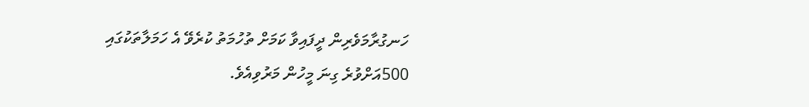ހަނގުރާމަވެރިން ދީފައިވާ ކަމަށް ތުހުމަތު ކުރެވޭ އެ ހަމަލާތަކުގައި 500އަށްވުރެ ގިނަ މީހުން މަރުވިއެވެ.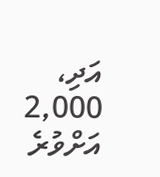އަދި، 2,000 އަށްވުރެ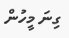ގިނަ މީހުން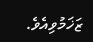ޒަޚަމުވިއެވެ.